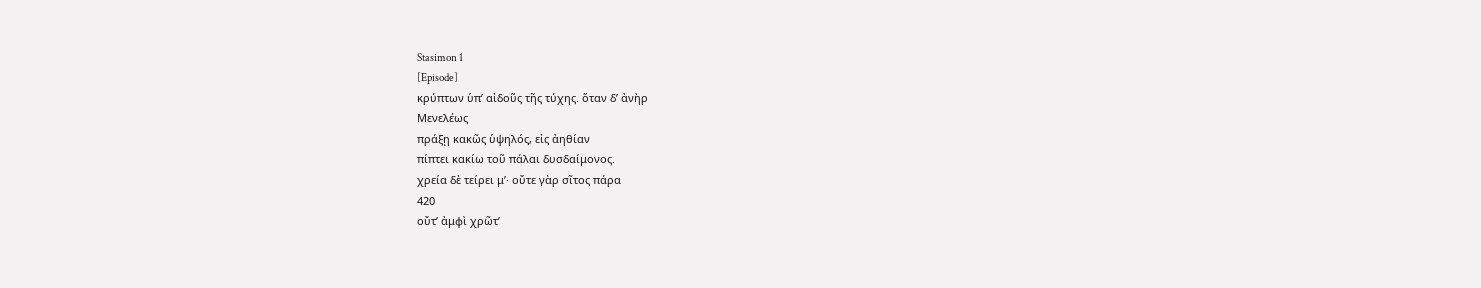Stasimon 1
[Episode]
κρύπτων ὑπʼ αἰδοῦς τῆς τύχης. ὅταν δʼ ἀνὴρ
Μενελέως
πράξῃ κακῶς ὑψηλός, εἰς ἀηθίαν
πίπτει κακίω τοῦ πάλαι δυσδαίμονος.
χρεία δὲ τείρει μʼ· οὔτε γὰρ σῖτος πάρα
420
οὔτʼ ἀμφὶ χρῶτʼ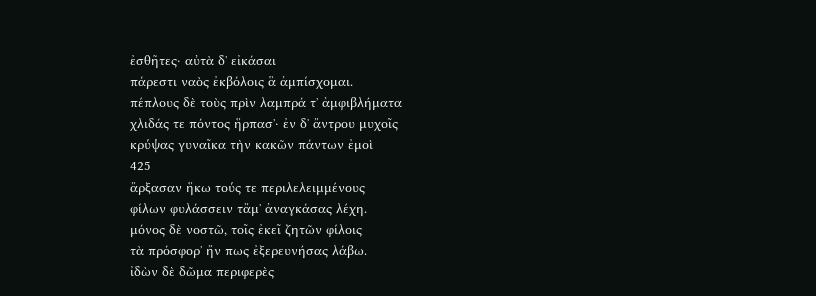ἐσθῆτες· αὐτὰ δʼ εἰκάσαι
πάρεστι ναὸς ἐκβόλοις ἃ ἀμπίσχομαι.
πέπλους δὲ τοὺς πρὶν λαμπρά τʼ ἀμφιβλήματα
χλιδάς τε πόντος ἥρπασʼ· ἐν δʼ ἄντρου μυχοῖς
κρύψας γυναῖκα τὴν κακῶν πάντων ἐμοὶ
425
ἄρξασαν ἥκω τούς τε περιλελειμμένους
φίλων φυλάσσειν τἄμʼ ἀναγκάσας λέχη.
μόνος δὲ νοστῶ, τοῖς ἐκεῖ ζητῶν φίλοις
τὰ πρόσφορʼ ἤν πως ἐξερευνήσας λάβω.
ἰδὼν δὲ δῶμα περιφερὲς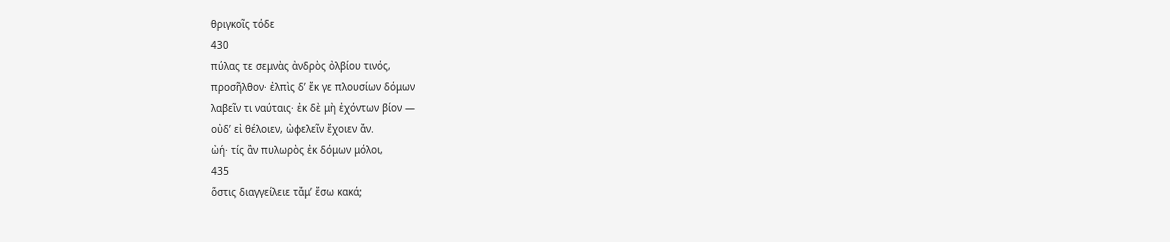θριγκοῖς τόδε
430
πύλας τε σεμνὰς ἀνδρὸς ὀλβίου τινός,
προσῆλθον· ἐλπὶς δʼ ἔκ γε πλουσίων δόμων
λαβεῖν τι ναύταις· ἐκ δὲ μὴ ἐχόντων βίον —
οὐδʼ εἰ θέλοιεν, ὠφελεῖν ἔχοιεν ἄν.
ὠή· τίς ἂν πυλωρὸς ἐκ δόμων μόλοι,
435
ὅστις διαγγείλειε τἄμʼ ἔσω κακά;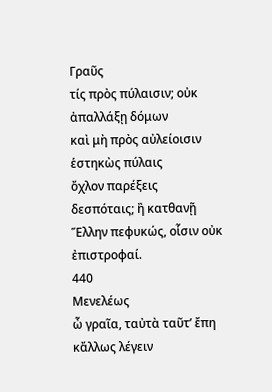Γραῦς
τίς πρὸς πύλαισιν; οὐκ ἀπαλλάξῃ δόμων
καὶ μὴ πρὸς αὐλείοισιν ἑστηκὼς πύλαις
ὄχλον παρέξεις δεσπόταις; ἢ κατθανῇ
Ἕλλην πεφυκώς, οἷσιν οὐκ ἐπιστροφαί.
440
Μενελέως
ὦ γραῖα, ταὐτὰ ταῦτʼ ἔπη κἄλλως λέγειν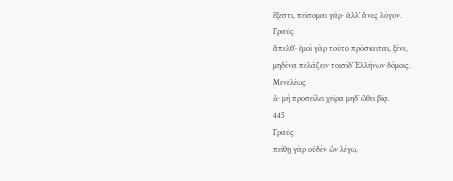ἔξεστι, πείσομαι γάρ· ἀλλʼ ἄνες λόγον.
Γραῦς
ἄπελθʼ· ἐμοὶ γὰρ τοῦτο πρόσκειται, ξένε,
μηδένα πελάζειν τοισίδʼ Ἑλλήνων δόμοις.
Μενελέως
ἆ· μὴ προσείλει χεῖρα μηδʼ ὤθει βίᾳ.
445
Γραῦς
πείθῃ γὰρ οὐδὲν ὧν λέγω,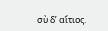σὺ δʼ αἴτιος.